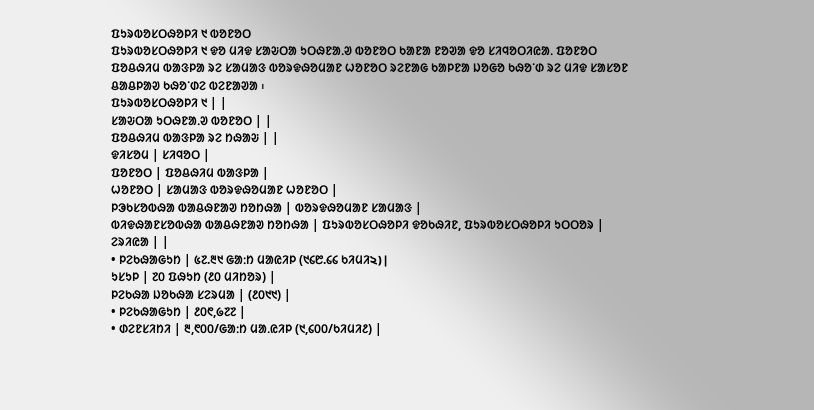ᱯᱩᱨᱵᱚᱥᱛᱷᱚᱞᱤ ᱑ ᱵᱚᱱᱚᱛ
ᱯᱩᱨᱵᱚᱥᱛᱷᱚᱞᱤ ᱑ ᱫᱚ ᱢᱤᱫ ᱥᱟᱶᱛᱟ ᱩᱛᱷᱱᱟᱹᱣ ᱵᱚᱱᱚᱛ ᱠᱟᱱᱟ ᱱᱚᱣᱟ ᱫᱚ ᱥᱤᱧᱚᱛᱤᱭᱟᱹ ᱯᱚᱱᱚᱛ ᱯᱚᱪᱷᱤᱢ ᱵᱟᱝᱞᱟ ᱨᱮ ᱥᱟᱢᱟᱝ ᱵᱚᱨᱫᱷᱚᱢᱟᱱ ᱦᱚᱱᱚᱛ ᱨᱮᱱᱟᱜ ᱠᱟᱞᱱᱟ ᱡᱚᱜᱚ ᱠᱷᱚᱸᱰ ᱨᱮ ᱢᱤᱫ ᱥᱟᱥᱚᱱ ᱪᱟᱪᱞᱟᱣ ᱠᱷᱚᱸᱰᱮ ᱵᱮᱱᱟᱣᱟ ᱾
ᱯᱩᱨᱵᱚᱥᱛᱷᱚᱞᱤ ᱑ | |
ᱥᱟᱶᱛᱟ ᱩᱛᱷᱱᱟᱹᱣ ᱵᱚᱱᱚᱛ | |
ᱯᱚᱪᱷᱤᱢ ᱵᱟᱝᱞᱟ ᱨᱮ ᱴᱷᱟᱶ | |
ᱫᱤᱥᱚᱢ | ᱥᱤᱧᱚᱛ |
ᱯᱚᱱᱚᱛ | ᱯᱚᱪᱷᱤᱢ ᱵᱟᱝᱞᱟ |
ᱦᱚᱱᱚᱛ | ᱥᱟᱢᱟᱝ ᱵᱚᱨᱫᱷᱚᱢᱟᱱ ᱦᱚᱱᱚᱛ |
ᱞᱳᱠᱥᱚᱵᱷᱟ ᱵᱟᱪᱷᱱᱟᱣ ᱴᱚᱴᱷᱟ | ᱵᱚᱨᱫᱷᱚᱢᱟᱱ ᱥᱟᱢᱟᱝ |
ᱵᱤᱫᱷᱟᱱᱥᱚᱵᱷᱟ ᱵᱟᱪᱷᱱᱟᱣ ᱴᱚᱴᱷᱟ | ᱯᱩᱨᱵᱚᱥᱛᱷᱚᱞᱤ ᱫᱚᱠᱷᱤᱱ, ᱯᱩᱨᱵᱚᱥᱛᱷᱚᱞᱤ ᱩᱛᱛᱚᱨ |
ᱮᱨᱤᱭᱟ | |
• ᱞᱮᱠᱷᱟᱜᱩᱴ | ᱕᱗.᱓᱑ ᱜᱟᱺᱴ ᱢᱟᱭᱤᱞ (᱑᱔᱘.᱔᱔ ᱠᱤᱢᱤ২) |
ᱩᱥᱩᱞ | ᱗᱐ ᱯᱷᱩᱴ (᱒᱐ ᱢᱤᱴᱚᱨ) |
ᱞᱮᱠᱷᱟ ᱡᱚᱠᱷᱟ ᱥᱮᱨᱢᱟ | (᱒᱐᱑᱑) |
• ᱞᱮᱠᱷᱟᱜᱩᱴ | ᱒᱐᱖,᱙᱗᱗ |
• ᱰᱮᱱᱥᱤᱴᱤ | ᱓,᱖᱐᱐/ᱜᱟᱺᱴ ᱢᱟᱹᱭᱤᱞ (᱑,᱔᱐᱐/ᱠᱤᱢᱤ᱒) |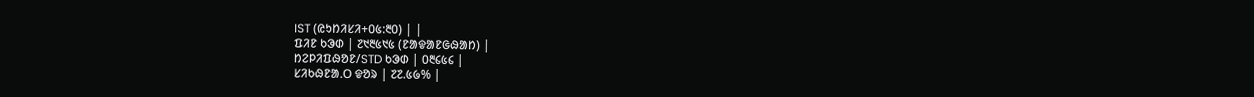IST (ᱭᱩᱴᱤᱥᱤ+᱐᱕:᱓᱐) | |
ᱯᱤᱱ ᱠᱳᱰ | ᱗᱑᱓᱕᱑᱕ (ᱱᱟᱫᱟᱱᱜᱷᱟᱴ) |
ᱴᱮᱞᱤᱯᱷᱚᱱ/STD ᱠᱳᱰ | ᱐᱓᱔᱕᱔ |
ᱥᱤᱠᱷᱱᱟᱹᱛ ᱫᱚᱨ | ᱗᱗.᱕᱙% |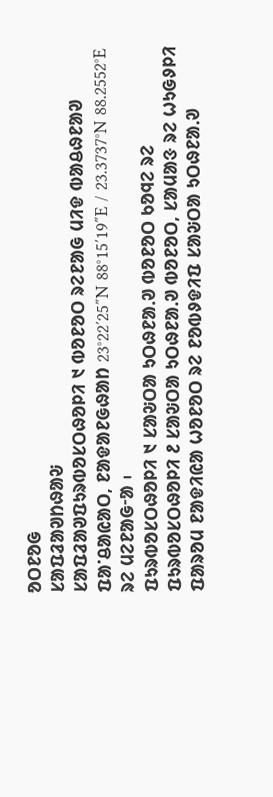ᱚᱛᱱᱚᱜ
ᱥᱟᱯᱲᱟᱣᱴᱷᱟᱶ
ᱥᱟᱯᱲᱟᱣᱯᱩᱨᱵᱚᱥᱛᱷᱚᱞᱤ ᱑ ᱵᱚᱱᱚᱛ ᱨᱮᱱᱟᱜ ᱢᱤᱫ ᱵᱟᱪᱷᱱᱟᱣ ᱯᱟᱸᱪᱟᱭᱟᱛ, ᱱᱟᱫᱟᱱᱜᱷᱟᱴ 23°22′25″N 88°15′19″E / 23.3737°N 88.2552°E ᱨᱮ ᱢᱮᱱᱟᱜᱼᱟ ᱾
ᱯᱩᱨᱵᱚᱥᱛᱷᱚᱞᱤ ᱑ ᱥᱟᱶᱛᱟ ᱩᱛᱷᱱᱟᱹᱣ ᱵᱚᱱᱚᱛ ᱠᱚᱧᱮ ᱨᱮ ᱯᱩᱨᱵᱚᱥᱛᱷᱚᱞᱤ ᱒ ᱥᱟᱶᱛᱟ ᱩᱛᱷᱱᱟᱹᱣ ᱵᱚᱱᱚᱛ, ᱥᱟᱢᱟᱝ ᱨᱮ ᱦᱩᱜᱽᱞᱤ ᱯᱟᱨᱚᱢ ᱱᱟᱫᱤᱭᱟ ᱦᱚᱱᱚᱛ ᱨᱮ ᱱᱚᱵᱽᱫᱤᱯ ᱥᱟᱶᱛᱟ ᱩᱛᱷᱱᱟᱹᱣ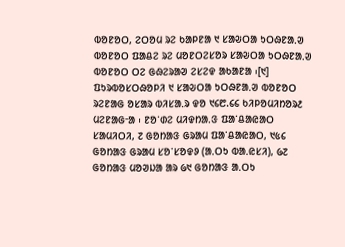ᱵᱚᱱᱚᱛ, ᱮᱛᱚᱢ ᱨᱮ ᱠᱟᱞᱱᱟ ᱑ ᱥᱟᱶᱛᱟ ᱩᱛᱷᱱᱟᱹᱣ ᱵᱚᱱᱚᱛ ᱯᱟᱪᱮ ᱨᱮ ᱢᱚᱱᱛᱮᱥᱚᱨ ᱥᱟᱶᱛᱟ ᱩᱛᱷᱱᱟᱹᱣ ᱵᱚᱱᱚᱛ ᱛᱮ ᱜᱷᱮᱨᱟᱣ ᱮᱥᱮᱫ ᱟᱠᱟᱱᱟ ᱾[᱑]
ᱯᱩᱨᱵᱚᱥᱛᱷᱚᱞᱤ ᱑ ᱥᱟᱶᱛᱟ ᱩᱛᱷᱱᱟᱹᱣ ᱵᱚᱱᱚᱛ ᱨᱮᱱᱟᱜ ᱚᱥᱟᱨ ᱵᱤᱥᱟᱹᱨ ᱫᱚ ᱑᱔᱘.᱔᱔ ᱠᱤᱞᱚᱢᱤᱴᱚᱨ᱒ ᱢᱮᱱᱟᱜᱼᱟ ᱾ ᱱᱚᱸᱰᱮ ᱢᱤᱫᱴᱟᱹᱝ ᱯᱟᱸᱪᱟᱭᱟᱛ ᱥᱟᱢᱤᱛᱤ, ᱗ ᱜᱚᱴᱟᱝ ᱜᱨᱟᱢ ᱯᱟᱸᱪᱟᱭᱟᱛ, ᱑᱕᱔ ᱜᱚᱴᱟᱝ ᱜᱨᱟᱢ ᱥᱚᱸᱥᱚᱫᱽ (ᱟᱹᱛᱩ ᱵᱟᱹᱭᱥᱤ), ᱙᱗ ᱜᱚᱴᱟᱝ ᱢᱚᱣᱡᱟ ᱟᱨ ᱙᱑ ᱜᱚᱴᱟᱝ ᱟᱹᱛᱩ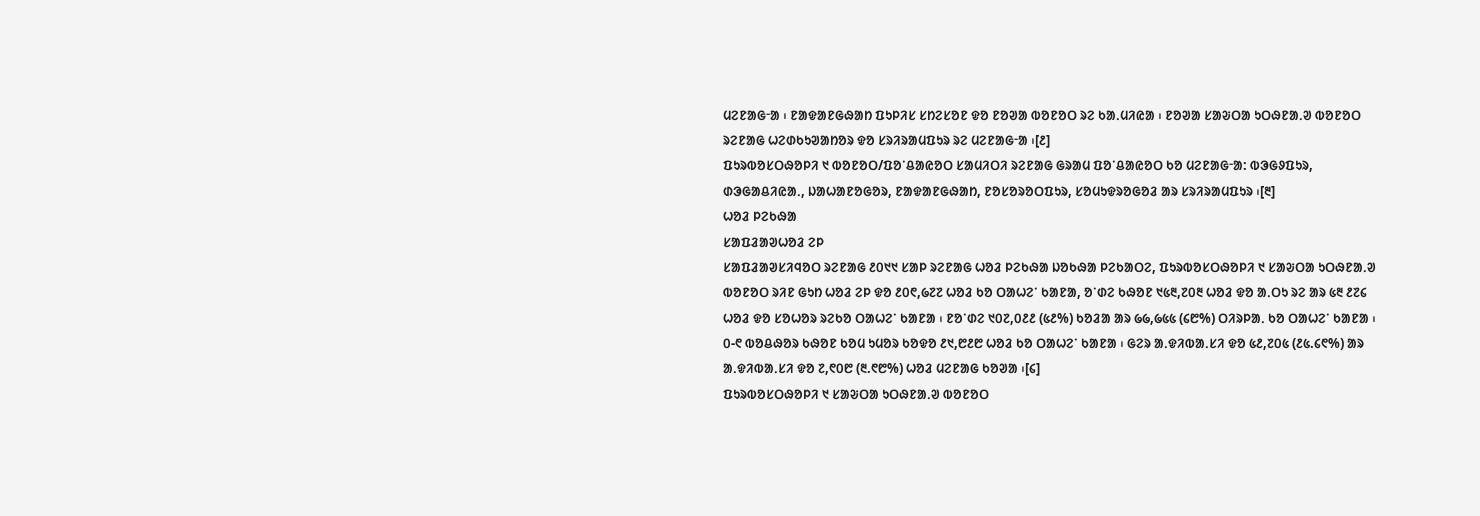ᱢᱮᱱᱟᱜᱼᱟ ᱾ ᱱᱟᱫᱟᱱᱜᱷᱟᱴ ᱯᱩᱞᱤᱥ ᱥᱴᱮᱥᱚᱱ ᱫᱚ ᱱᱚᱣᱟ ᱵᱚᱱᱚᱛ ᱨᱮ ᱠᱟᱹᱢᱤᱭᱟ ᱾ ᱱᱚᱣᱟ ᱥᱟᱶᱛᱟ ᱩᱛᱷᱱᱟᱹᱣ ᱵᱚᱱᱚᱛ ᱨᱮᱱᱟᱜ ᱦᱮᱰᱠᱩᱣᱟᱴᱚᱨ ᱫᱚ ᱥᱨᱤᱨᱟᱢᱯᱩᱨ ᱨᱮ ᱢᱮᱱᱟᱜᱼᱟ ᱾[᱒]
ᱯᱩᱨᱵᱚᱥᱛᱷᱚᱞᱤ ᱑ ᱵᱚᱱᱚᱛ/ᱯᱚᱸᱪᱟᱭᱚᱛ ᱥᱟᱢᱤᱛᱤ ᱨᱮᱱᱟᱜ ᱜᱨᱟᱢ ᱯᱚᱸᱪᱟᱭᱚᱛ ᱠᱚ ᱢᱮᱱᱟᱜᱼᱟ: ᱵᱳᱜᱽᱯᱩᱨ, ᱰᱳᱜᱟᱪᱤᱭᱟᱹ, ᱡᱟᱦᱟᱱᱚᱜᱚᱨ, ᱱᱟᱫᱟᱱᱜᱷᱟᱴ, ᱱᱚᱥᱚᱨᱚᱛᱯᱩᱨ, ᱥᱚᱢᱩᱫᱨᱚᱜᱚᱲ ᱟᱨ ᱥᱨᱤᱨᱟᱢᱯᱩᱨ ᱾[᱓]
ᱦᱚᱲ ᱞᱮᱠᱷᱟ
ᱥᱟᱯᱲᱟᱣᱦᱚᱲ ᱮᱞ
ᱥᱟᱯᱲᱟᱣᱥᱤᱧᱚᱛ ᱨᱮᱱᱟᱜ ᱒᱐᱑᱑ ᱥᱟᱞ ᱨᱮᱱᱟᱜ ᱦᱚᱲ ᱞᱮᱠᱷᱟ ᱡᱚᱠᱷᱟ ᱞᱮᱠᱟᱛᱮ, ᱯᱩᱨᱵᱚᱥᱛᱷᱚᱞᱤ ᱑ ᱥᱟᱶᱛᱟ ᱩᱛᱷᱱᱟᱹᱣ ᱵᱚᱱᱚᱛ ᱨᱤᱱ ᱜᱩᱴ ᱦᱚᱲ ᱮᱞ ᱫᱚ ᱒᱐᱖,᱙᱗᱗ ᱦᱚᱲ ᱠᱚ ᱛᱟᱦᱮᱸ ᱠᱟᱱᱟ, ᱚᱸᱰᱮ ᱠᱷᱚᱱ ᱑᱕᱓,᱗᱐᱓ ᱦᱚᱲ ᱫᱚ ᱟᱹᱛᱩ ᱨᱮ ᱟᱨ ᱕᱓ ᱒᱗᱔ ᱦᱚᱲ ᱫᱚ ᱥᱚᱦᱚᱨ ᱨᱮᱠᱚ ᱛᱟᱦᱮᱸ ᱠᱟᱱᱟ ᱾ ᱱᱚᱸᱰᱮ ᱑᱐᱗,᱐᱒᱒ (᱕᱒%) ᱠᱚᱲᱟ ᱟᱨ ᱙᱙,᱙᱕᱕ (᱔᱘%) ᱛᱤᱨᱞᱟᱹ ᱠᱚ ᱛᱟᱦᱮᱸ ᱠᱟᱱᱟ ᱾ ᱐-᱖ ᱵᱚᱪᱷᱚᱨ ᱠᱷᱚᱱ ᱠᱚᱢ ᱩᱢᱚᱨ ᱠᱚᱫᱚ ᱒᱑,᱘᱒᱘ ᱦᱚᱲ ᱠᱚ ᱛᱟᱦᱮᱸ ᱠᱟᱱᱟ ᱾ ᱜᱮᱨ ᱟᱹᱫᱤᱵᱟᱹᱥᱤ ᱫᱚ ᱕᱒,᱗᱐᱕ (᱒᱕.᱔᱖%) ᱟᱨ ᱟᱹᱫᱤᱵᱟᱹᱥᱤ ᱫᱚ ᱗,᱖᱐᱘ (᱓.᱖᱘%) ᱦᱚᱲ ᱢᱮᱱᱟᱜ ᱠᱚᱣᱟ ᱾[᱔]
ᱯᱩᱨᱵᱚᱥᱛᱷᱚᱞᱤ ᱑ ᱥᱟᱶᱛᱟ ᱩᱛᱷᱱᱟᱹᱣ ᱵᱚᱱᱚᱛ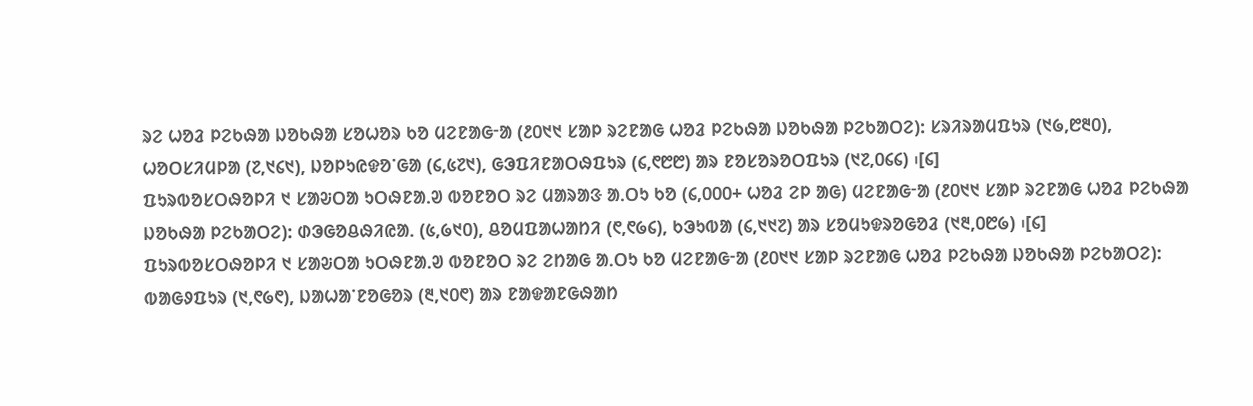ᱨᱮ ᱦᱚᱲ ᱞᱮᱠᱷᱟ ᱡᱚᱠᱷᱟ ᱥᱚᱦᱚᱨ ᱠᱚ ᱢᱮᱱᱟᱜᱼᱟ (᱒᱐᱑᱑ ᱥᱟᱞ ᱨᱮᱱᱟᱜ ᱦᱚᱲ ᱞᱮᱠᱷᱟ ᱡᱚᱠᱷᱟ ᱞᱮᱠᱟᱛᱮ): ᱥᱨᱤᱨᱟᱢᱯᱩᱨ (᱑᱙,᱘᱓᱐), ᱦᱚᱛᱥᱤᱢᱞᱟ (᱗,᱑᱔᱑), ᱡᱚᱞᱩᱭᱫᱚᱸᱜᱟ (᱔,᱕᱗᱑), ᱜᱳᱯᱤᱱᱟᱛᱷᱯᱩᱨ (᱔,᱖᱘᱘) ᱟᱨ ᱱᱚᱥᱚᱨᱚᱛᱯᱩᱨ (᱑᱗,᱐᱔᱔) ᱾[᱔]
ᱯᱩᱨᱵᱚᱥᱛᱷᱚᱞᱤ ᱑ ᱥᱟᱶᱛᱟ ᱩᱛᱷᱱᱟᱹᱣ ᱵᱚᱱᱚᱛ ᱨᱮ ᱢᱟᱨᱟᱝ ᱟᱹᱛᱩ ᱠᱚ (᱔,᱐᱐᱐+ ᱦᱚᱲ ᱮᱞ ᱟᱜ) ᱢᱮᱱᱟᱜᱼᱟ (᱒᱐᱑᱑ ᱥᱟᱞ ᱨᱮᱱᱟᱜ ᱦᱚᱲ ᱞᱮᱠᱷᱟ ᱡᱚᱠᱷᱟ ᱞᱮᱠᱟᱛᱮ): ᱰᱳᱜᱚᱪᱷᱤᱭᱟᱹ (᱕,᱙᱑᱐), ᱪᱚᱢᱯᱟᱦᱟᱴᱤ (᱖,᱖᱙᱔), ᱠᱳᱩᱵᱟ (᱔,᱑᱑᱗) ᱟᱨ ᱥᱚᱢᱩᱫᱨᱚᱜᱚᱲ (᱑᱓,᱐᱘᱙) ᱾[᱔]
ᱯᱩᱨᱵᱚᱥᱛᱷᱚᱞᱤ ᱑ ᱥᱟᱶᱛᱟ ᱩᱛᱷᱱᱟᱹᱣ ᱵᱚᱱᱚᱛ ᱨᱮ ᱮᱴᱟᱜ ᱟᱹᱛᱩ ᱠᱚ ᱢᱮᱱᱟᱜᱼᱟ (᱒᱐᱑᱑ ᱥᱟᱞ ᱨᱮᱱᱟᱜ ᱦᱚᱲ ᱞᱮᱠᱷᱟ ᱡᱚᱠᱷᱟ ᱞᱮᱠᱟᱛᱮ): ᱵᱟᱜᱽᱯᱩᱨ (᱑,᱖᱙᱖), ᱡᱟᱦᱟᱸᱱᱚᱜᱚᱨ (᱓,᱑᱐᱖) ᱟᱨ ᱱᱟᱫᱟᱱᱜᱷᱟᱴ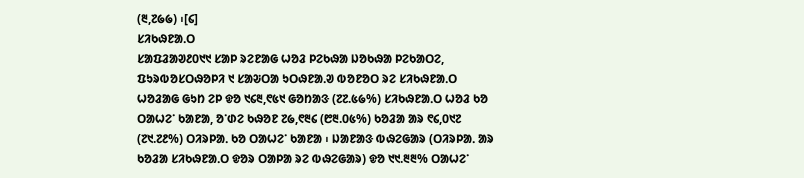(᱓,᱗᱙᱙) ᱾[᱔]
ᱥᱤᱠᱷᱱᱟᱹᱛ
ᱥᱟᱯᱲᱟᱣ᱒᱐᱑᱑ ᱥᱟᱞ ᱨᱮᱱᱟᱜ ᱦᱚᱲ ᱞᱮᱠᱷᱟ ᱡᱚᱠᱷᱟ ᱞᱮᱠᱟᱛᱮ, ᱯᱩᱨᱵᱚᱥᱛᱷᱚᱞᱤ ᱑ ᱥᱟᱶᱛᱟ ᱩᱛᱷᱱᱟᱹᱣ ᱵᱚᱱᱚᱛ ᱨᱮ ᱥᱤᱠᱷᱱᱟᱹᱛ ᱦᱚᱲᱟᱜ ᱜᱩᱴ ᱮᱞ ᱫᱚ ᱑᱔᱓,᱖᱕᱑ ᱜᱚᱴᱟᱝ (᱗᱗.᱕᱙%) ᱥᱤᱠᱷᱱᱟᱹᱛ ᱦᱚᱲ ᱠᱚ ᱛᱟᱦᱮᱸ ᱠᱟᱱᱟ, ᱚᱸᱰᱮ ᱠᱷᱚᱱ ᱗᱙,᱖᱓᱔ (᱘᱓.᱐᱕%) ᱠᱚᱲᱟ ᱟᱨ ᱖᱔,᱐᱑᱗ (᱗᱑.᱗᱒%) ᱛᱤᱨᱞᱟᱹ ᱠᱚ ᱛᱟᱦᱮᱸ ᱠᱟᱱᱟ ᱾ ᱡᱟᱱᱟᱝ ᱵᱷᱮᱜᱟᱨ (ᱛᱤᱨᱞᱟᱹ ᱟᱨ ᱠᱚᱲᱟ ᱥᱤᱠᱷᱱᱟᱹᱛ ᱫᱚᱨ ᱛᱟᱞᱟ ᱨᱮ ᱵᱷᱮᱜᱟᱨ) ᱫᱚ ᱑᱑.᱓᱓% ᱛᱟᱦᱮᱸ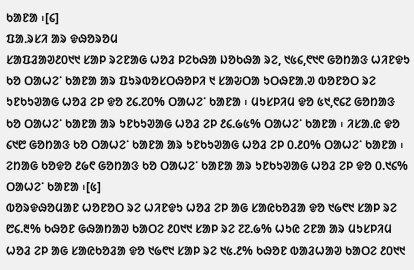ᱠᱟᱱᱟ ᱾[᱔]
ᱯᱟᱹᱨᱥᱤ ᱟᱨ ᱫᱷᱚᱨᱚᱢ
ᱥᱟᱯᱲᱟᱣ᱒᱐᱑᱑ ᱥᱟᱞ ᱨᱮᱱᱟᱜ ᱦᱚᱲ ᱞᱮᱠᱷᱟ ᱡᱚᱠᱷᱟ ᱨᱮ, ᱑᱕᱔,᱖᱑᱖ ᱜᱚᱴᱟᱝ ᱦᱤᱱᱫᱩ ᱠᱚ ᱛᱟᱦᱮᱸ ᱠᱟᱱᱟ ᱟᱨ ᱯᱩᱨᱵᱚᱥᱛᱷᱚᱞᱤ ᱑ ᱥᱟᱶᱛᱟ ᱩᱛᱷᱱᱟᱹᱣ ᱵᱚᱱᱚᱛ ᱨᱮ ᱩᱱᱠᱩᱣᱟᱜ ᱦᱚᱲ ᱮᱞ ᱫᱚ ᱗᱔.᱗᱐% ᱛᱟᱦᱮᱸ ᱠᱟᱱᱟ ᱾ ᱢᱩᱥᱞᱤᱢ ᱫᱚ ᱕᱑,᱖᱔᱗ ᱜᱚᱴᱟᱝ ᱠᱚ ᱛᱟᱦᱮᱸ ᱠᱟᱱᱟ ᱟᱨ ᱩᱱᱠᱩᱣᱟᱜ ᱦᱚᱲ ᱮᱞ ᱒᱔.᱙᱕% ᱛᱟᱦᱮᱸ ᱠᱟᱱᱟ ᱾ ᱤᱥᱟᱹᱭ ᱫᱚ ᱔᱑᱘ ᱜᱚᱴᱟᱝ ᱠᱚ ᱛᱟᱦᱮᱸ ᱠᱟᱱᱟ ᱟᱨ ᱩᱱᱠᱩᱣᱟᱜ ᱦᱚᱲ ᱮᱞ ᱐.᱒᱐% ᱛᱟᱦᱮᱸ ᱠᱟᱱᱟ ᱾ ᱮᱴᱟᱜ ᱠᱚᱫᱚ ᱒᱙᱖ ᱜᱚᱴᱟᱝ ᱠᱚ ᱛᱟᱦᱮᱸ ᱠᱟᱱᱟ ᱟᱨ ᱩᱱᱠᱩᱣᱟᱜ ᱦᱚᱲ ᱮᱞ ᱫᱚ ᱐.᱑᱔% ᱛᱟᱦᱮᱸ ᱠᱟᱱᱟ ᱾[᱕]
ᱵᱚᱨᱫᱷᱚᱢᱟᱱ ᱦᱚᱱᱚᱛ ᱨᱮ ᱦᱤᱱᱫᱩ ᱦᱚᱲ ᱮᱞ ᱟᱜ ᱥᱟᱭᱠᱚᱲᱟ ᱫᱚ ᱑᱙᱖᱑ ᱥᱟᱞ ᱨᱮ ᱘᱔.᱓% ᱠᱷᱚᱱ ᱜᱷᱟᱴᱟᱣ ᱠᱟᱛᱮ ᱒᱐᱑᱑ ᱥᱟᱞ ᱨᱮ ᱗᱗.᱙% ᱦᱩᱭ ᱮᱱᱟ ᱟᱨ ᱢᱩᱥᱞᱤᱢ ᱦᱚᱲ ᱮᱞ ᱟᱜ ᱥᱟᱭᱠᱚᱲᱟ ᱫᱚ ᱑᱙᱖᱑ ᱥᱟᱞ ᱨᱮ ᱑᱕.᱒% ᱠᱷᱚᱱ ᱵᱟᱲᱦᱟᱣ ᱠᱟᱛᱮ ᱒᱐᱑᱑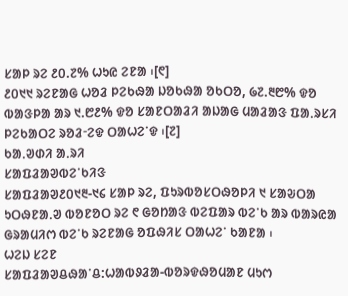ᱥᱟᱞ ᱨᱮ ᱒᱐.᱗% ᱦᱩᱭ ᱮᱱᱟ ᱾[᱖]
᱒᱐᱑᱑ ᱨᱮᱱᱟᱜ ᱦᱚᱲ ᱞᱮᱠᱷᱟ ᱡᱚᱠᱷᱟ ᱚᱠᱛᱚ, ᱙᱗.᱓᱘% ᱫᱚ ᱵᱟᱝᱞᱟ ᱟᱨ ᱑.᱘᱒% ᱫᱚ ᱥᱟᱱᱛᱟᱲᱤ ᱟᱡᱟᱜ ᱢᱟᱲᱟᱝ ᱯᱟᱹᱨᱥᱤ ᱞᱮᱠᱟᱛᱮ ᱨᱚᱲᱼᱮᱫ ᱛᱟᱦᱮᱸᱫ ᱾[᱗]
ᱠᱟᱹᱣᱰᱤ ᱟᱹᱨᱤ
ᱥᱟᱯᱲᱟᱣᱵᱮᱸᱠᱤᱝ
ᱥᱟᱯᱲᱟᱣ᱒᱐᱑᱓-᱑᱔ ᱥᱟᱞ ᱨᱮ, ᱯᱩᱨᱵᱚᱥᱛᱷᱚᱞᱤ ᱑ ᱥᱟᱶᱛᱟ ᱩᱛᱷᱱᱟᱹᱣ ᱵᱚᱱᱚᱛ ᱨᱮ ᱖ ᱜᱚᱴᱟᱝ ᱵᱮᱯᱟᱨ ᱵᱮᱸᱠ ᱟᱨ ᱵᱟᱨᱭᱟ ᱜᱨᱟᱢᱤᱬ ᱵᱮᱸᱠ ᱨᱮᱱᱟᱜ ᱚᱯᱷᱤᱥ ᱛᱟᱦᱮᱸ ᱠᱟᱱᱟ ᱾
ᱦᱮᱡ ᱥᱮᱱ
ᱥᱟᱯᱲᱟᱣᱪᱷᱟᱸᱪ:ᱦᱟᱵᱽᱲᱟ-ᱵᱚᱨᱫᱷᱚᱢᱟᱱ ᱢᱩᱬ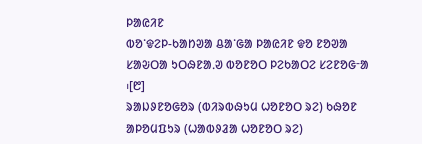ᱞᱟᱭᱤᱱ
ᱵᱚᱸᱫᱮᱞ-ᱠᱟᱴᱣᱟ ᱪᱟᱸᱜᱟ ᱞᱟᱭᱤᱱ ᱫᱚ ᱱᱚᱣᱟ ᱥᱟᱶᱛᱟ ᱩᱛᱷᱱᱟᱹᱣ ᱵᱚᱱᱚᱛ ᱞᱮᱠᱟᱛᱮ ᱥᱮᱱᱚᱜᱼᱟ ᱾[᱘]
ᱨᱟᱡᱽᱱᱚᱜᱚᱨ (ᱵᱤᱨᱵᱷᱩᱢ ᱦᱚᱱᱚᱛ ᱨᱮ) ᱠᱷᱚᱱ ᱟᱞᱚᱢᱯᱩᱨ (ᱦᱟᱵᱽᱲᱟ ᱦᱚᱱᱚᱛ ᱨᱮ)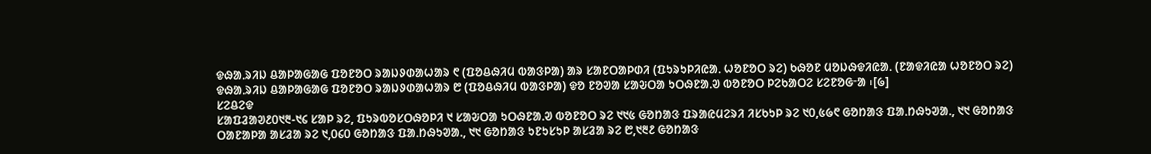ᱫᱷᱟᱹᱨᱤᱡ ᱪᱟᱞᱟᱜᱟᱜ ᱯᱚᱱᱚᱛ ᱨᱟᱡᱽᱰᱟᱦᱟᱨ ᱖ (ᱯᱚᱪᱷᱤᱢ ᱵᱟᱝᱞᱟ) ᱟᱨ ᱥᱟᱱᱛᱟᱞᱰᱤ (ᱯᱩᱨᱩᱞᱤᱭᱟᱹ ᱦᱚᱱᱚᱛ ᱨᱮ) ᱠᱷᱚᱱ ᱢᱚᱡᱷᱫᱤᱭᱟᱹ (ᱱᱟᱫᱤᱭᱟ ᱦᱚᱱᱚᱛ ᱨᱮ) ᱫᱷᱟᱹᱨᱤᱡ ᱪᱟᱞᱟᱜᱟᱜ ᱯᱚᱱᱚᱛ ᱨᱟᱡᱽᱰᱟᱦᱟᱨ ᱘ (ᱯᱚᱪᱷᱤᱢ ᱵᱟᱝᱞᱟ) ᱫᱚ ᱱᱚᱣᱟ ᱥᱟᱶᱛᱟ ᱩᱛᱷᱱᱟᱹᱣ ᱵᱚᱱᱚᱛ ᱞᱮᱠᱟᱛᱮ ᱥᱮᱱᱚᱜᱼᱟ ᱾[᱙]
ᱥᱮᱪᱮᱫ
ᱥᱟᱯᱲᱟᱣ᱒᱐᱑᱓-᱑᱔ ᱥᱟᱞ ᱨᱮ, ᱯᱩᱨᱵᱚᱥᱛᱷᱚᱞᱤ ᱑ ᱥᱟᱶᱛᱟ ᱩᱛᱷᱱᱟᱹᱣ ᱵᱚᱱᱚᱛ ᱨᱮ ᱑᱑᱕ ᱜᱚᱴᱟᱝ ᱯᱨᱟᱭᱢᱮᱨᱤ ᱤᱥᱠᱩᱞ ᱨᱮ ᱑᱐,᱕᱙᱖ ᱜᱚᱴᱟᱝ ᱯᱟᱹᱴᱷᱩᱣᱟᱹ, ᱑᱑ ᱜᱚᱴᱟᱝ ᱛᱟᱱᱟᱞᱟ ᱟᱥᱲᱟ ᱨᱮ ᱑,᱐᱔᱐ ᱜᱚᱴᱟᱝ ᱯᱟᱹᱴᱷᱩᱣᱟᱹ, ᱑᱑ ᱜᱚᱴᱟᱝ ᱩᱱᱩᱥᱩᱞ ᱟᱥᱲᱟ ᱨᱮ ᱘,᱑᱓᱒ ᱜᱚᱴᱟᱝ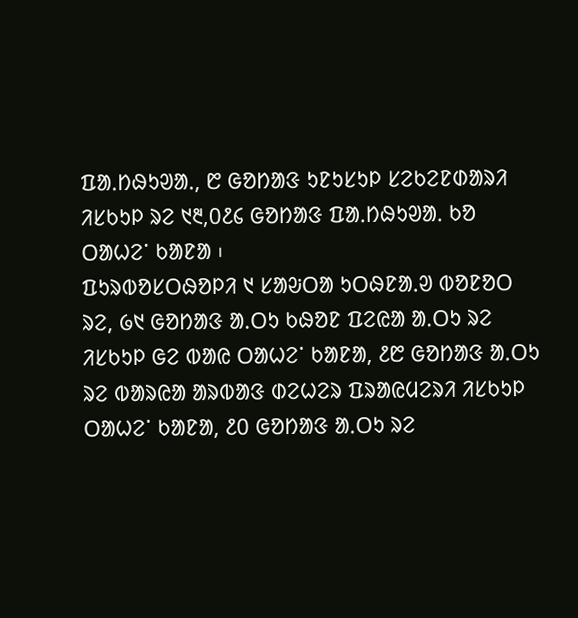ᱯᱟᱹᱴᱷᱩᱣᱟᱹ, ᱘ ᱜᱚᱴᱟᱝ ᱩᱱᱩᱥᱩᱞ ᱥᱮᱠᱮᱱᱰᱟᱨᱤ ᱤᱥᱠᱩᱞ ᱨᱮ ᱑᱓,᱐᱒᱔ ᱜᱚᱴᱟᱝ ᱯᱟᱹᱴᱷᱩᱣᱟᱹ ᱠᱚ ᱛᱟᱦᱮᱸ ᱠᱟᱱᱟ ᱾
ᱯᱩᱨᱵᱚᱥᱛᱷᱚᱞᱤ ᱑ ᱥᱟᱶᱛᱟ ᱩᱛᱷᱱᱟᱹᱣ ᱵᱚᱱᱚᱛ ᱨᱮ, ᱙᱑ ᱜᱚᱴᱟᱝ ᱟᱹᱛᱩ ᱠᱷᱚᱱ ᱯᱮᱭᱟ ᱟᱹᱛᱩ ᱨᱮ ᱤᱥᱠᱩᱞ ᱜᱮ ᱵᱟᱭ ᱛᱟᱦᱮᱸ ᱠᱟᱱᱟ, ᱒᱘ ᱜᱚᱴᱟᱝ ᱟᱹᱛᱩ ᱨᱮ ᱵᱟᱨᱭᱟ ᱟᱨᱵᱟᱝ ᱰᱮᱦᱮᱨ ᱯᱨᱟᱭᱢᱮᱨᱤ ᱤᱥᱠᱩᱞ ᱛᱟᱦᱮᱸ ᱠᱟᱱᱟ, ᱒᱐ ᱜᱚᱴᱟᱝ ᱟᱹᱛᱩ ᱨᱮ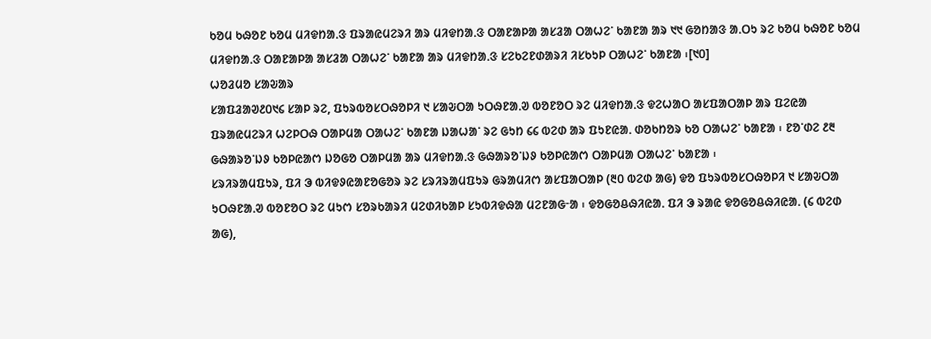ᱠᱚᱢ ᱠᱷᱚᱱ ᱠᱚᱢ ᱢᱤᱫᱴᱟᱹᱝ ᱯᱨᱟᱭᱢᱮᱨᱤ ᱟᱨ ᱢᱤᱫᱴᱟᱹᱝ ᱛᱟᱱᱟᱞᱟ ᱟᱥᱲᱟ ᱛᱟᱦᱮᱸ ᱠᱟᱱᱟ ᱟᱨ ᱑᱑ ᱜᱚᱴᱟᱝ ᱟᱹᱛᱩ ᱨᱮ ᱠᱚᱢ ᱠᱷᱚᱱ ᱠᱚᱢ ᱢᱤᱫᱴᱟᱹᱝ ᱛᱟᱱᱟᱞᱟ ᱟᱥᱲᱟ ᱛᱟᱦᱮᱸ ᱠᱟᱱᱟ ᱟᱨ ᱢᱤᱫᱴᱟᱹᱝ ᱥᱮᱠᱮᱱᱰᱟᱨᱤ ᱤᱥᱠᱩᱞ ᱛᱟᱦᱮᱸ ᱠᱟᱱᱟ ᱾[᱑᱐]
ᱦᱚᱲᱢᱚ ᱥᱟᱶᱟᱨ
ᱥᱟᱯᱲᱟᱣ᱒᱐᱑᱔ ᱥᱟᱞ ᱨᱮ, ᱯᱩᱨᱵᱚᱥᱛᱷᱚᱞᱤ ᱑ ᱥᱟᱶᱛᱟ ᱩᱛᱷᱱᱟᱹᱣ ᱵᱚᱱᱚᱛ ᱨᱮ ᱢᱤᱫᱴᱟᱹᱝ ᱫᱮᱦᱟᱛ ᱟᱥᱯᱟᱛᱟᱞ ᱟᱨ ᱯᱮᱭᱟ ᱯᱨᱟᱭᱢᱮᱨᱤ ᱦᱮᱞᱛᱷ ᱛᱟᱞᱢᱟ ᱛᱟᱦᱮᱸ ᱠᱟᱱᱟ ᱡᱟᱦᱟᱸ ᱨᱮ ᱜᱩᱴ ᱔᱔ ᱵᱮᱰ ᱟᱨ ᱯᱩᱱᱭᱟᱹ ᱰᱚᱠᱴᱚᱨ ᱠᱚ ᱛᱟᱦᱮᱸ ᱠᱟᱱᱟ ᱾ ᱱᱚᱸᱰᱮ ᱒᱓ ᱜᱷᱟᱨᱚᱸᱡᱽ ᱠᱚᱞᱭᱟᱬ ᱡᱚᱜᱚ ᱛᱟᱞᱢᱟ ᱟᱨ ᱢᱤᱫᱴᱟᱹᱝ ᱜᱷᱟᱨᱚᱸᱡᱽ ᱠᱚᱞᱭᱟᱬ ᱛᱟᱞᱢᱟ ᱛᱟᱦᱮᱸ ᱠᱟᱱᱟ ᱾
ᱥᱨᱤᱨᱟᱢᱯᱩᱨ, ᱯᱤ ᱳ ᱵᱤᱫᱽᱭᱟᱱᱚᱜᱚᱨ ᱨᱮ ᱥᱨᱤᱨᱟᱢᱯᱩᱨ ᱜᱨᱟᱢᱤᱬ ᱟᱥᱯᱟᱛᱟᱞ (᱓᱐ ᱵᱮᱰ ᱟᱜ) ᱫᱚ ᱯᱩᱨᱵᱚᱥᱛᱷᱚᱞᱤ ᱑ ᱥᱟᱶᱛᱟ ᱩᱛᱷᱱᱟᱹᱣ ᱵᱚᱱᱚᱛ ᱨᱮ ᱢᱩᱬ ᱥᱚᱨᱠᱟᱨᱤ ᱢᱮᱰᱤᱠᱟᱞ ᱥᱩᱵᱤᱫᱷᱟ ᱢᱮᱱᱟᱜᱼᱟ ᱾ ᱫᱚᱜᱚᱪᱷᱤᱭᱟᱹ ᱯᱤ ᱳ ᱨᱟᱭ ᱫᱚᱜᱚᱪᱷᱤᱭᱟᱹ (᱔ ᱵᱮᱰ ᱟᱜ),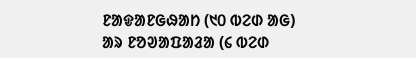ᱱᱟᱫᱟᱱᱜᱷᱟᱴ (᱑᱐ ᱵᱮᱰ ᱟᱜ) ᱟᱨ ᱱᱚᱣᱟᱯᱟᱲᱟ (᱔ ᱵᱮᱰ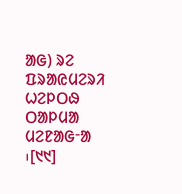ᱟᱜ) ᱨᱮ ᱯᱨᱟᱭᱢᱮᱨᱤ ᱦᱮᱞᱛᱷ ᱛᱟᱞᱢᱟ ᱢᱮᱱᱟᱜᱼᱟ ᱾[᱑᱑]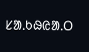ᱥᱟᱹᱠᱷᱭᱟᱹᱛ